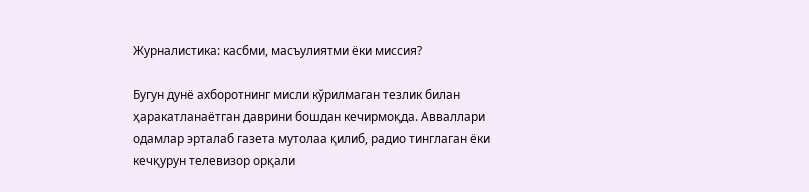Журналистика: касбми, масъулиятми ёки миссия?

Бугун дунё ахборотнинг мисли кўрилмаган тезлик билан ҳаракатланаётган даврини бошдан кечирмоқда. Авваллари одамлар эрталаб газета мутолаа қилиб, радио тинглаган ёки кечқурун телевизор орқали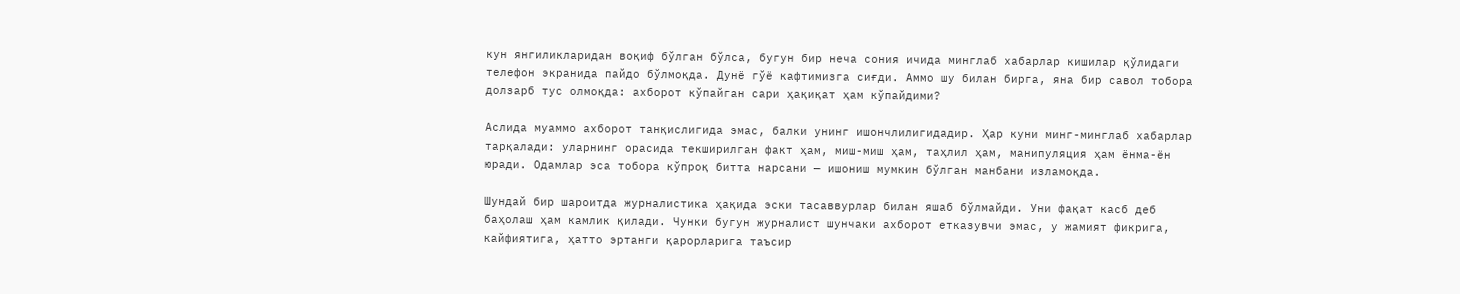кун янгиликларидан воқиф бўлган бўлса, бугун бир неча сония ичида минглаб хабарлар кишилар қўлидаги телефон экранида пайдо бўлмоқда. Дунё гўё кафтимизга сиғди. Аммо шу билан бирга, яна бир савол тобора долзарб тус олмоқда: ахборот кўпайган сари ҳақиқат ҳам кўпайдими?

Аслида муаммо ахборот танқислигида эмас, балки унинг ишончлилигидадир. Ҳар куни минг-минглаб хабарлар тарқалади: уларнинг орасида текширилган факт ҳам, миш-миш ҳам, таҳлил ҳам, манипуляция ҳам ёнма-ён юради. Одамлар эса тобора кўпроқ битта нарсани — ишониш мумкин бўлган манбани изламоқда.

Шундай бир шароитда журналистика ҳақида эски тасаввурлар билан яшаб бўлмайди. Уни фақат касб деб баҳолаш ҳам камлик қилади. Чунки бугун журналист шунчаки ахборот етказувчи эмас, у жамият фикрига, кайфиятига, ҳатто эртанги қарорларига таъсир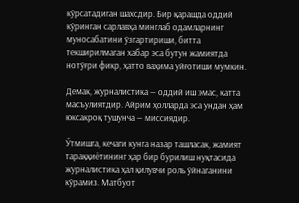кўрсатадиган шахсдир. Бир қарашда оддий кўринган сарлавҳа минглаб одамларнинг муносабатини ўзгартириши, битта текширилмаган хабар эса бутун жамиятда нотўғри фикр, ҳатто ваҳима уйғотиши мумкин.

Демак, журналистика — оддий иш эмас, катта масъулиятдир. Айрим ҳолларда эса ундан ҳам юксакроқ тушунча — миссиядир.

Ўтмишга, кечаги кунга назар ташласак, жамият тараққиётининг ҳар бир бурилиш нуқтасида журналистика ҳал қилувчи роль ўйнаганини кўрамиз. Матбуот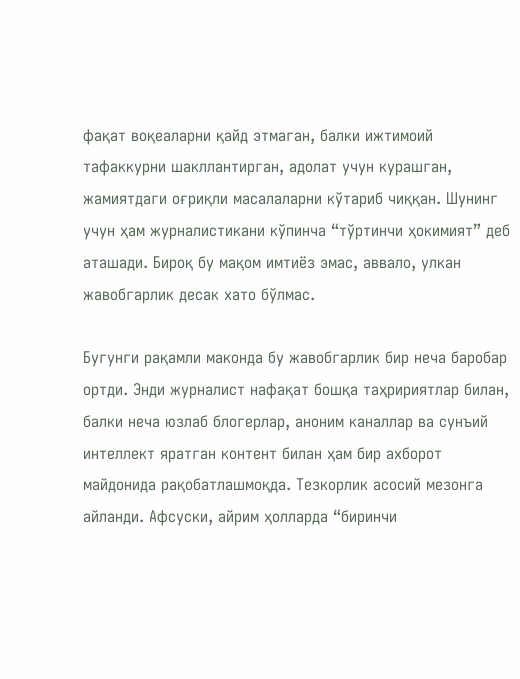фақат воқеаларни қайд этмаган, балки ижтимоий тафаккурни шакллантирган, адолат учун курашган, жамиятдаги оғриқли масалаларни кўтариб чиққан. Шунинг учун ҳам журналистикани кўпинча “тўртинчи ҳокимият” деб аташади. Бироқ бу мақом имтиёз эмас, аввало, улкан жавобгарлик десак хато бўлмас.

Бугунги рақамли маконда бу жавобгарлик бир неча баробар ортди. Энди журналист нафақат бошқа таҳририятлар билан, балки неча юзлаб блогерлар, аноним каналлар ва сунъий интеллект яратган контент билан ҳам бир ахборот майдонида рақобатлашмоқда. Тезкорлик асосий мезонга айланди. Афсуски, айрим ҳолларда “биринчи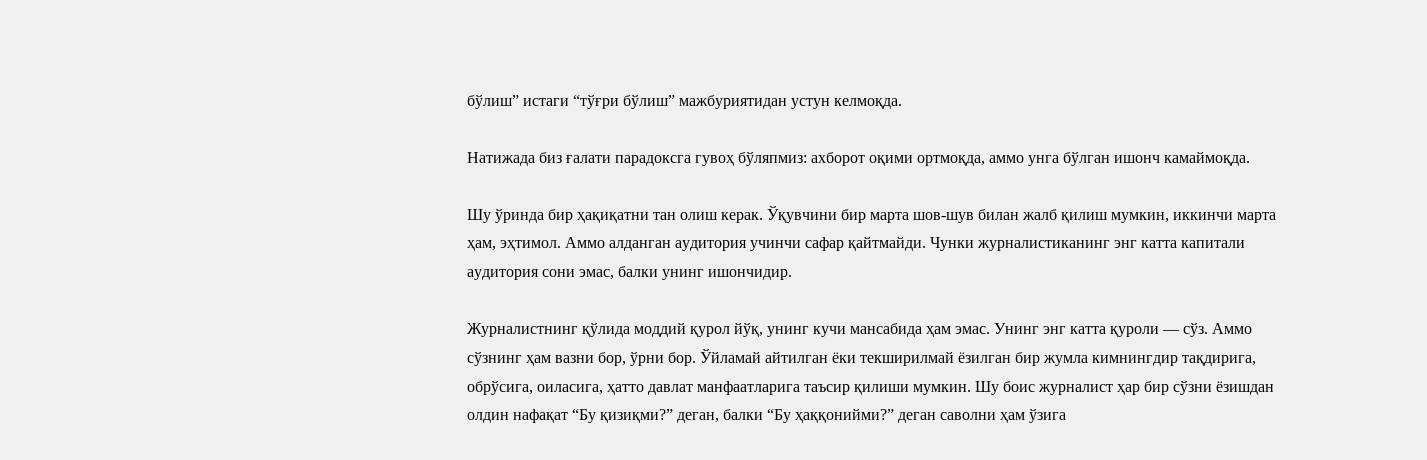бўлиш” истаги “тўғри бўлиш” мажбуриятидан устун келмоқда.

Натижада биз ғалати парадоксга гувоҳ бўляпмиз: ахборот оқими ортмоқда, аммо унга бўлган ишонч камаймоқда.

Шу ўринда бир ҳақиқатни тан олиш керак. Ўқувчини бир марта шов-шув билан жалб қилиш мумкин, иккинчи марта ҳам, эҳтимол. Аммо алданган аудитория учинчи сафар қайтмайди. Чунки журналистиканинг энг катта капитали аудитория сони эмас, балки унинг ишончидир.

Журналистнинг қўлида моддий қурол йўқ, унинг кучи мансабида ҳам эмас. Унинг энг катта қуроли — сўз. Аммо сўзнинг ҳам вазни бор, ўрни бор. Ўйламай айтилган ёки текширилмай ёзилган бир жумла кимнингдир тақдирига, обрўсига, оиласига, ҳатто давлат манфаатларига таъсир қилиши мумкин. Шу боис журналист ҳар бир сўзни ёзишдан олдин нафақат “Бу қизиқми?” деган, балки “Бу ҳаққонийми?” деган саволни ҳам ўзига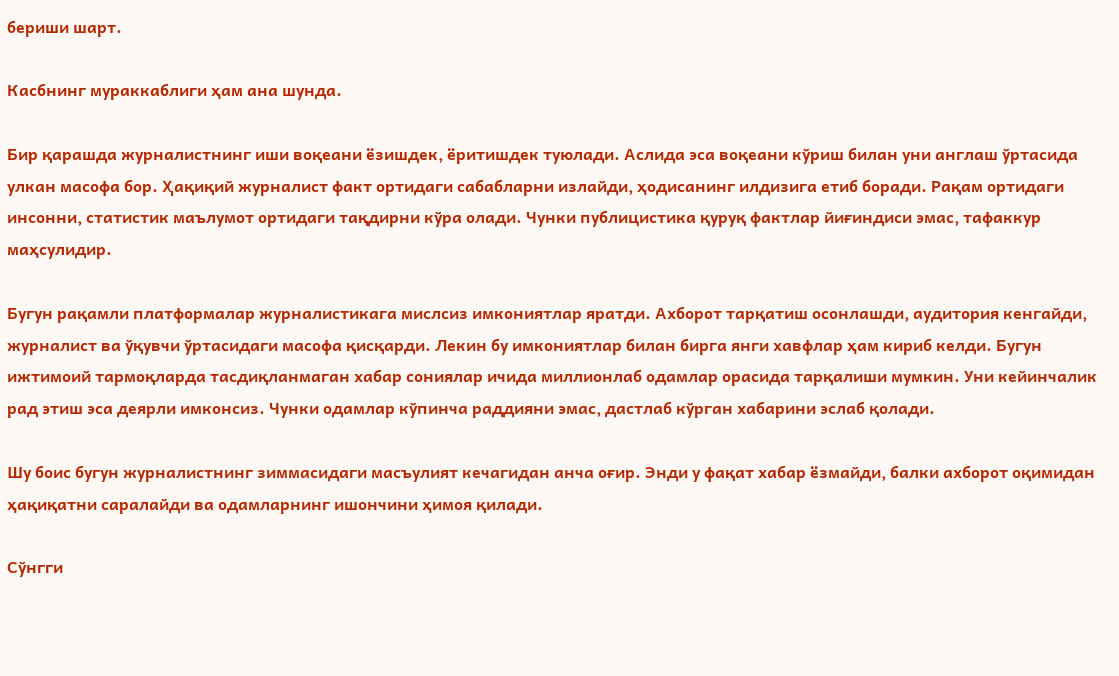бериши шарт.

Касбнинг мураккаблиги ҳам ана шунда.

Бир қарашда журналистнинг иши воқеани ёзишдек, ёритишдек туюлади. Аслида эса воқеани кўриш билан уни англаш ўртасида улкан масофа бор. Ҳақиқий журналист факт ортидаги сабабларни излайди, ҳодисанинг илдизига етиб боради. Рақам ортидаги инсонни, статистик маълумот ортидаги тақдирни кўра олади. Чунки публицистика қуруқ фактлар йиғиндиси эмас, тафаккур маҳсулидир.

Бугун рақамли платформалар журналистикага мислсиз имкониятлар яратди. Ахборот тарқатиш осонлашди, аудитория кенгайди, журналист ва ўқувчи ўртасидаги масофа қисқарди. Лекин бу имкониятлар билан бирга янги хавфлар ҳам кириб келди. Бугун ижтимоий тармоқларда тасдиқланмаган хабар сониялар ичида миллионлаб одамлар орасида тарқалиши мумкин. Уни кейинчалик рад этиш эса деярли имконсиз. Чунки одамлар кўпинча раддияни эмас, дастлаб кўрган хабарини эслаб қолади.

Шу боис бугун журналистнинг зиммасидаги масъулият кечагидан анча оғир. Энди у фақат хабар ёзмайди, балки ахборот оқимидан ҳақиқатни саралайди ва одамларнинг ишончини ҳимоя қилади.

Сўнгги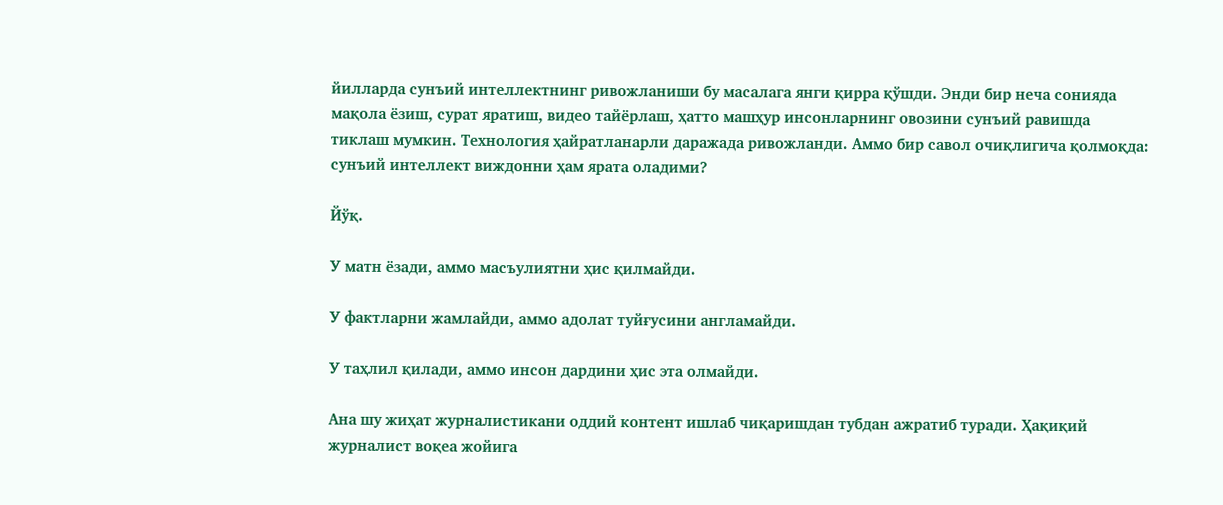йилларда сунъий интеллектнинг ривожланиши бу масалага янги қирра қўшди. Энди бир неча сонияда мақола ёзиш, сурат яратиш, видео тайёрлаш, ҳатто машҳур инсонларнинг овозини сунъий равишда тиклаш мумкин. Технология ҳайратланарли даражада ривожланди. Аммо бир савол очиқлигича қолмоқда: сунъий интеллект виждонни ҳам ярата оладими?

Йўқ.

У матн ёзади, аммо масъулиятни ҳис қилмайди.

У фактларни жамлайди, аммо адолат туйғусини англамайди.

У таҳлил қилади, аммо инсон дардини ҳис эта олмайди.

Ана шу жиҳат журналистикани оддий контент ишлаб чиқаришдан тубдан ажратиб туради. Ҳақиқий журналист воқеа жойига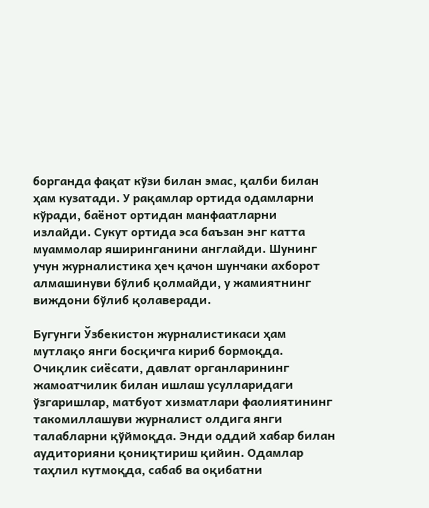борганда фақат кўзи билан эмас, қалби билан ҳам кузатади. У рақамлар ортида одамларни кўради, баёнот ортидан манфаатларни излайди. Сукут ортида эса баъзан энг катта муаммолар яширинганини англайди. Шунинг учун журналистика ҳеч қачон шунчаки ахборот алмашинуви бўлиб қолмайди, у жамиятнинг виждони бўлиб қолаверади.

Бугунги Ўзбекистон журналистикаси ҳам мутлақо янги босқичга кириб бормоқда. Очиқлик сиёсати, давлат органларининг жамоатчилик билан ишлаш усулларидаги ўзгаришлар, матбуот хизматлари фаолиятининг такомиллашуви журналист олдига янги талабларни қўймоқда. Энди оддий хабар билан аудиторияни қониқтириш қийин. Одамлар таҳлил кутмоқда, сабаб ва оқибатни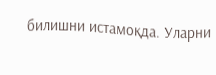билишни истамоқда. Уларни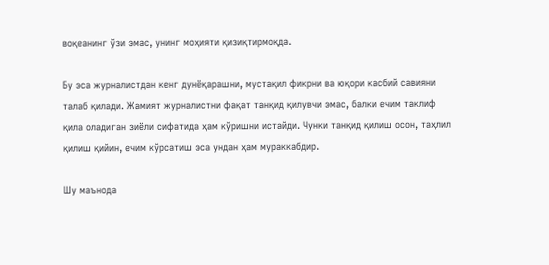воқеанинг ўзи эмас, унинг моҳияти қизиқтирмоқда.

Бу эса журналистдан кенг дунёқарашни, мустақил фикрни ва юқори касбий савияни талаб қилади. Жамият журналистни фақат танқид қилувчи эмас, балки ечим таклиф қила оладиган зиёли сифатида ҳам кўришни истайди. Чунки танқид қилиш осон, таҳлил қилиш қийин, ечим кўрсатиш эса ундан ҳам мураккабдир.

Шу маънода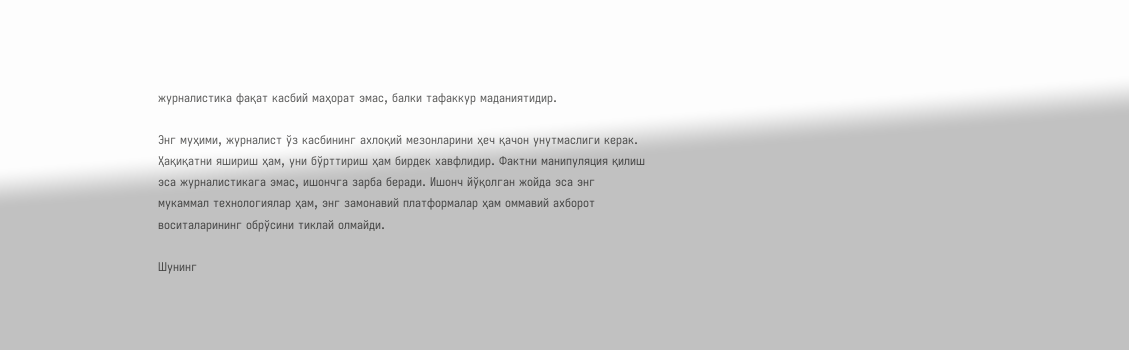журналистика фақат касбий маҳорат эмас, балки тафаккур маданиятидир.

Энг муҳими, журналист ўз касбининг ахлоқий мезонларини ҳеч қачон унутмаслиги керак. Ҳақиқатни яшириш ҳам, уни бўрттириш ҳам бирдек хавфлидир. Фактни манипуляция қилиш эса журналистикага эмас, ишончга зарба беради. Ишонч йўқолган жойда эса энг мукаммал технологиялар ҳам, энг замонавий платформалар ҳам оммавий ахборот воситаларининг обрўсини тиклай олмайди.

Шунинг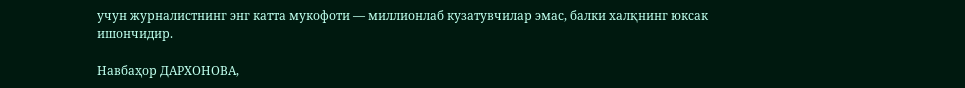учун журналистнинг энг катта мукофоти — миллионлаб кузатувчилар эмас, балки халқнинг юксак ишончидир.

Навбаҳор ДАРХОНОВА,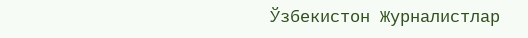Ўзбекистон Журналистлар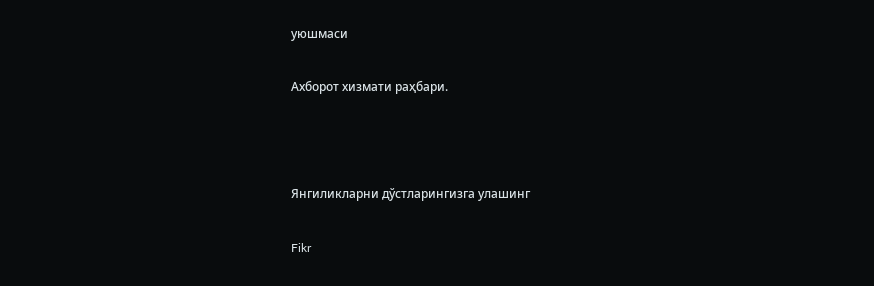уюшмаси

Ахборот хизмати раҳбари.



Янгиликларни дўстларингизга улашинг

Fikr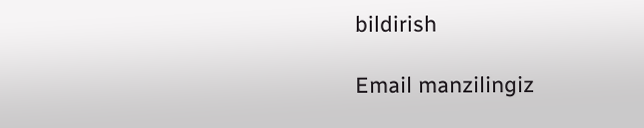bildirish

Email manzilingiz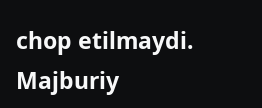chop etilmaydi. Majburiy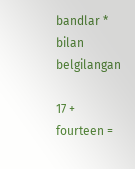bandlar * bilan belgilangan

17 + fourteen =